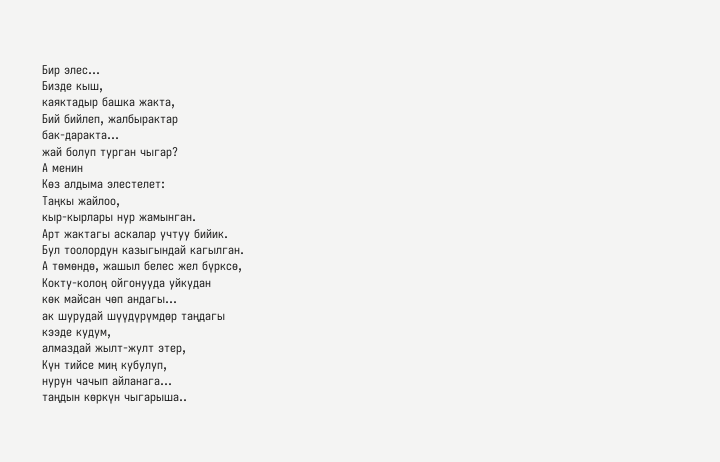Бир элес…
Бизде кыш,
каяктадыр башка жакта,
Бий бийлеп, жалбырактар
бак-даракта…
жай болуп турган чыгар?
А менин
Көз алдыма элестелет:
Таңкы жайлоо,
кыр-кырлары нур жамынган.
Арт жактагы аскалар учтуу бийик.
Бул тоолордун казыгындай кагылган.
А төмөндө, жашыл белес жел бүрксө,
Кокту-колоң ойгонууда уйкудан
көк майсан чөп андагы…
ак шурудай шүүдүрүмдөр таңдагы
кээде кудум,
алмаздай жылт-жулт этер,
Күн тийсе миң кубулуп,
нурун чачып айланага…
таңдын көркүн чыгарыша..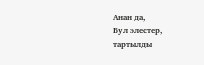Анан да,
Бул элестер,
тартылды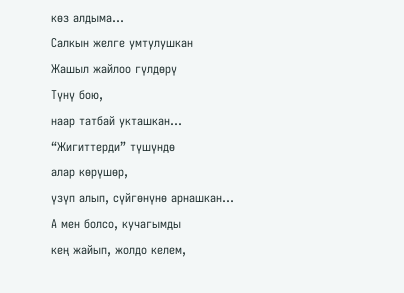көз алдыма…
Салкын желге умтулушкан
Жашыл жайлоо гүлдөрү
Түнү бою,
наар татбай укташкан…
“Жигиттерди” түшүндө
алар көрүшөр,
үзүп алып, сүйгөнүнө арнашкан…
А мен болсо, кучагымды
кең жайып, жолдо келем,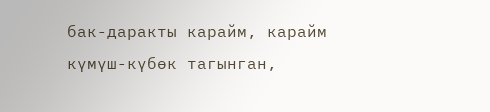бак-даракты карайм, карайм
күмүш-күбөк тагынган,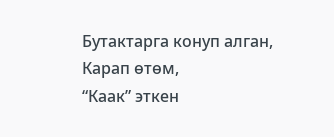Бутактарга конуп алган,
Карап өтөм,
“Каак” эткен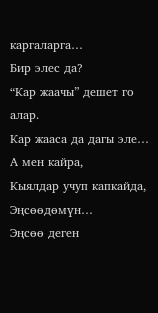каргаларга…
Бир элес да?
“Кар жаачы” дешет го алар.
Кар жааса да дагы эле…
А мен кайра,
Кыялдар учуп капкайда,
Эңсөөдөмүн…
Эңсөө деген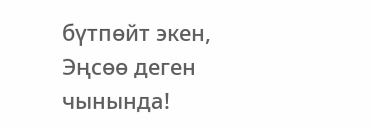бүтпөйт экен,
Эңсөө деген чынында!